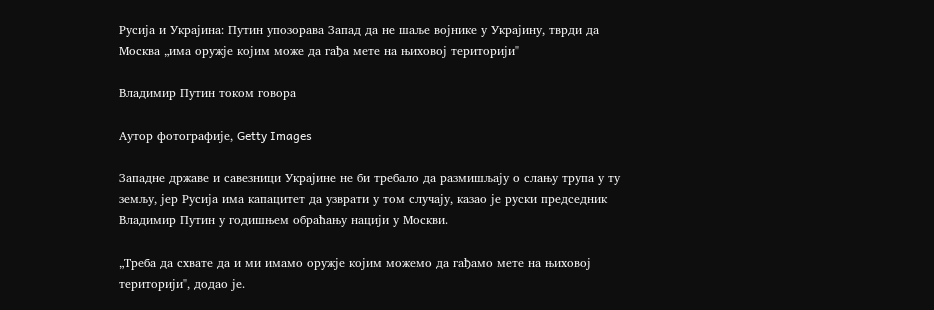Русија и Украјина: Путин упозорава Запад да не шаље војнике у Украјину, тврди да Москва „има оружје којим може да гађа мете на њиховој територији"

Владимир Путин током говора

Аутор фотографије, Getty Images

Западне државе и савезници Украјине не би требало да размишљају о слању трупа у ту земљу, јер Русија има капацитет да узврати у том случају, казао је руски председник Владимир Путин у годишњем обраћању нацији у Москви.

„Треба да схвате да и ми имамо оружје којим можемо да гађамо мете на њиховој територији", додао је.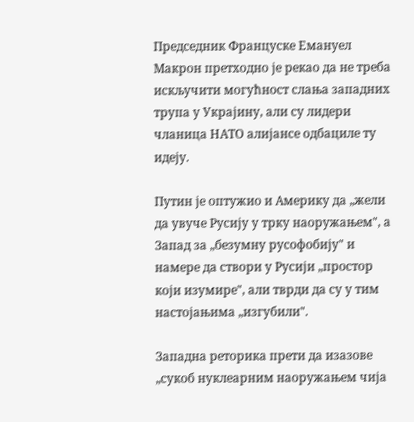Председник Француске Емануел Макрон претходно је рекао да не треба искључити могућност слања западних трупа у Украјину, али су лидери чланица НАТО алијансе одбациле ту идеју.

Путин је оптужио и Америку да „жели да увуче Русију у трку наоружањем", а Запад за „безумну русофобију" и намере да створи у Русији „простор који изумире", али тврди да су у тим настојањима „изгубили".

Западна реторика прети да изазове „сукоб нуклеарним наоружањем чија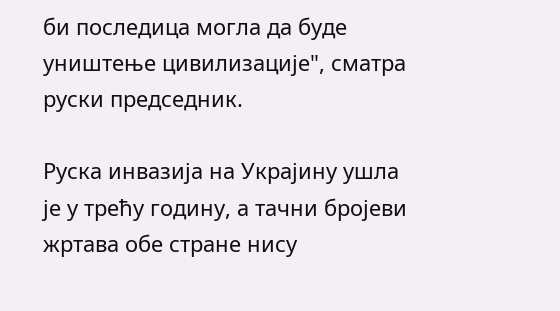би последица могла да буде уништење цивилизације", сматра руски председник.

Руска инвазија на Украјину ушла је у трећу годину, а тачни бројеви жртава обе стране нису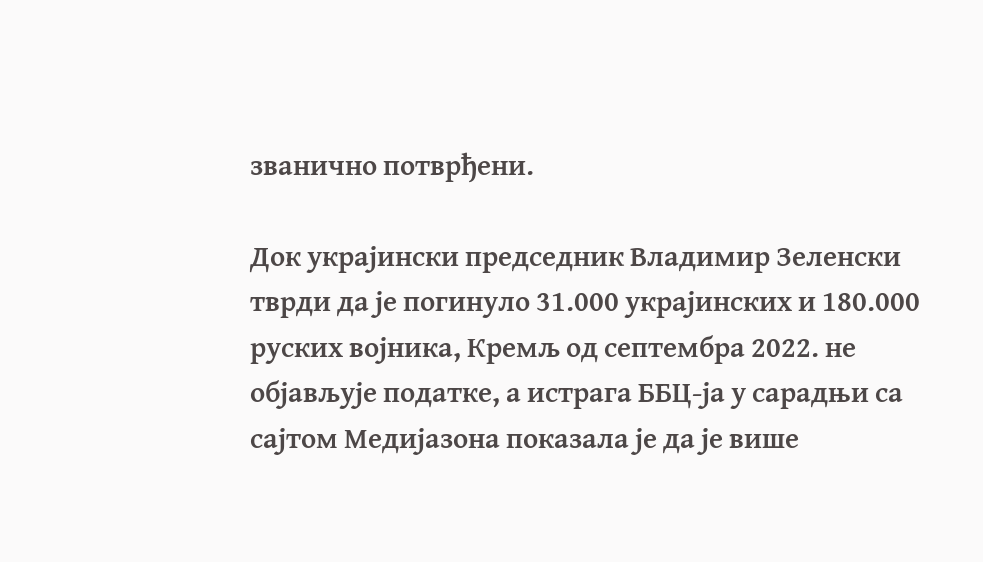званично потврђени.

Док украјински председник Владимир Зеленски тврди да је погинуло 31.000 украјинских и 180.000 руских војника, Кремљ од септембра 2022. не објављује податке, а истрага ББЦ-ја у сарадњи са сајтом Медијазона показала је да је више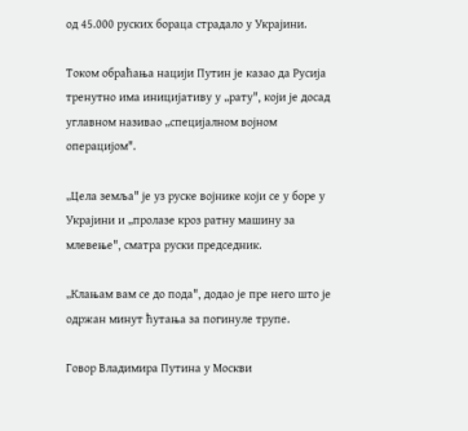од 45.000 руских бораца страдало у Украјини.

Током обраћања нацији Путин је казао да Русија тренутно има иницијативу у „рату", који је досад углавном називао „специјалном војном операцијом".

„Цела земља" је уз руске војнике који се у боре у Украјини и „пролазе кроз ратну машину за млевење", сматра руски председник.

„Клањам вам се до пода", додао је пре него што је одржан минут ћутања за погинуле трупе.

Говор Владимира Путина у Москви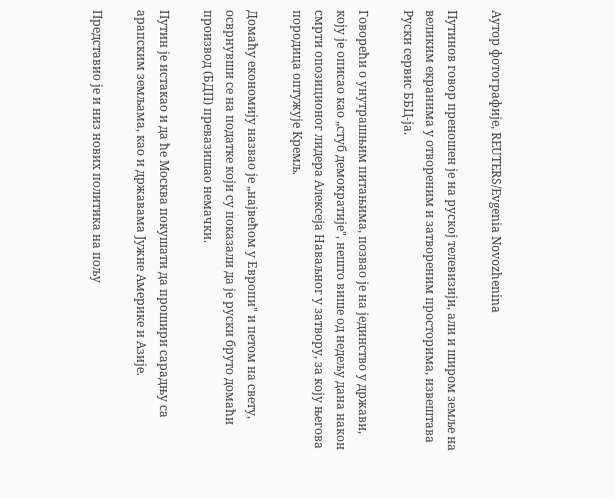Аутор фотографије, REUTERS/Evgenia Novozhenina

Путинов говор преношен је на руској телевизији, али и широм земље на великим екранима у отвореним и затвореним просторима, извештава Руски сервис ББЦ-ја.

Говорећи о унутрашњим питањима, позвао је на јединство у држави, коју је описао као „стуб демократије", нешто више од недељу дана након смрти опозиционог лидера Алексеја Наваљног у затвору, за коју његова породица оптужује Кремљ.

Домаћу економију назвао је „највећом у Европи" и петом на свету, осврнувши се на податке који су показали да је руски бруто домаћи производ (БДП) превазишао немачки.

Путин је истакао и да ће Москва покушати да прошири сарадњу са арапским земљама, као и државама Јужне Америке и Азије.

Представио је и низ нових политика на пољу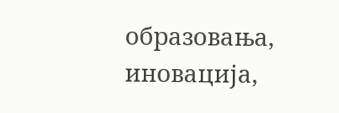образовања, иновација,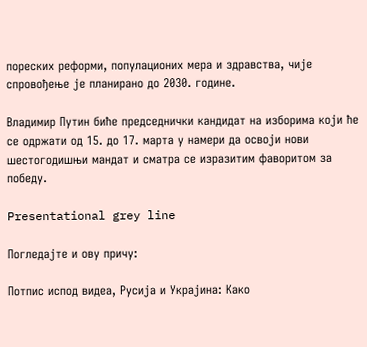пореских реформи, популационих мера и здравства, чије спровођење је планирано до 2030. године.

Владимир Путин биће председнички кандидат на изборима који ће се одржати од 15. до 17. марта у намери да освоји нови шестогодишњи мандат и сматра се изразитим фаворитом за победу.

Presentational grey line

Погледајте и ову причу:

Потпис испод видеа, Русија и Украјина: Како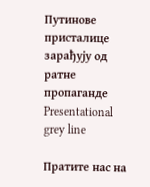Путинове присталице зарађују од ратне пропаганде
Presentational grey line

Пратите нас на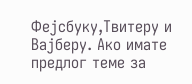Фејсбуку,Твитеру и Вајберу. Ако имате предлог теме за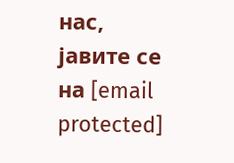нас, јавите се на [email protected]